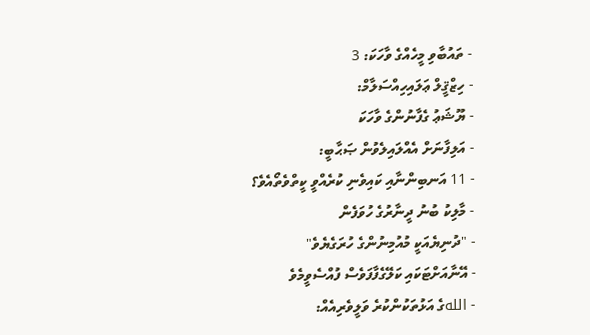- ތައުބާވި މީހެއްގެ ވާހަކަ: 3
- ހިޒްޤީލް ޢަލައިހިއްސަލާމް:
- ޔޫޝަޢު ގެފާނުންގެ ވާހަކަ
- އަލިފާނަށް އެއްލައިލެވުން ޞަޙާބީ:
- 11 އަނބިންނާއި ކައިވެނި ކުރެއްވީ ކީތްވެތޯއެވެ؟
- މާލިކު ބުނު ދީނާރުގެ ހުވަފެން
- "ދުނިޔެއަކީ މުއުމިނުންގެ ހުރަގެޔެވެ"
- އޭނާއަށްޓަކައި ކަލޭގެފާފަވެސް ފުއްސެވީމެވެ
- اللهގެ އަޅުތަކުންކުރެ ވަލީވެރިއެއް: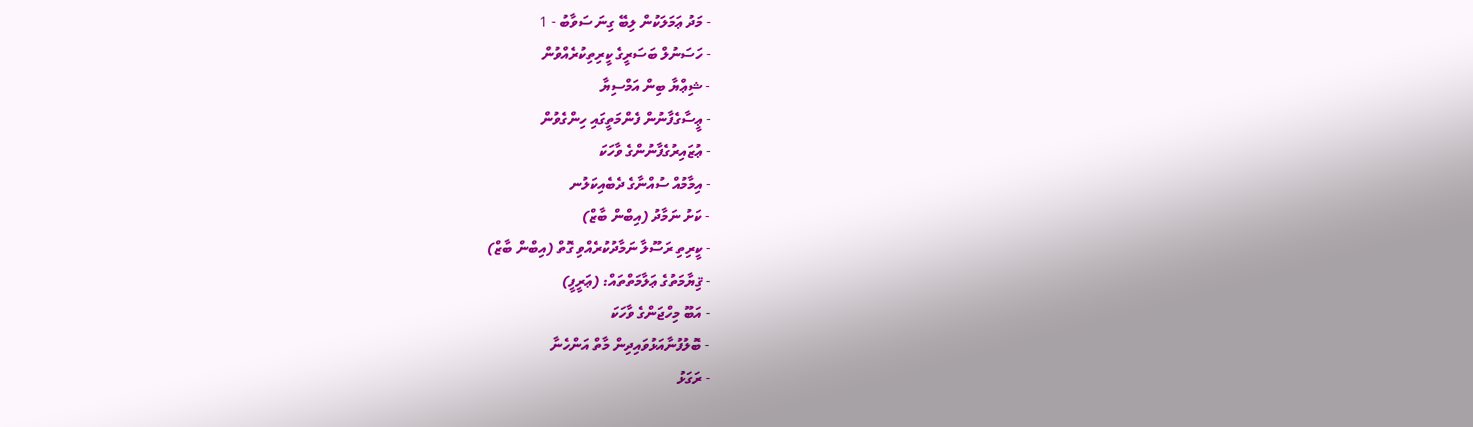- މަދު ޢަމަލަކުން ލިބޭ ގިނަ ސަވާބު - 1
- ހަސަނުލް ބަސަރީގެ ކީރިތިކުރެއްވުން
- ޝިޢްޔާ ބިން އަމްސިޔާ
- ޢީސާގެފާނުން ފެންމަތީގައި ހިންގެވުން
- ޢުޒައިރުގެފާނުންގެ ވާހަކަ
- އިމާމުއް ސުއްނާގެ ދެބެއިކަލުނ
- ކަށު ނަމާދު (އިބްން ބާޒް)
- ކީރިތި ރަސޫލާ ނަމާދުކުރެއްވި ގޮތް (އިބްން ބާޒް)
- ޤިޔާމަތުގެ ޢަލާމަތްތައް: (ޢަރީފީ)
- އަބޫ މިހްޖަންގެ ވާހަކަ
- ބޮލުފުނާއަޅުވައިދިން މާތް އަންހެނާ
- ރަގަޅު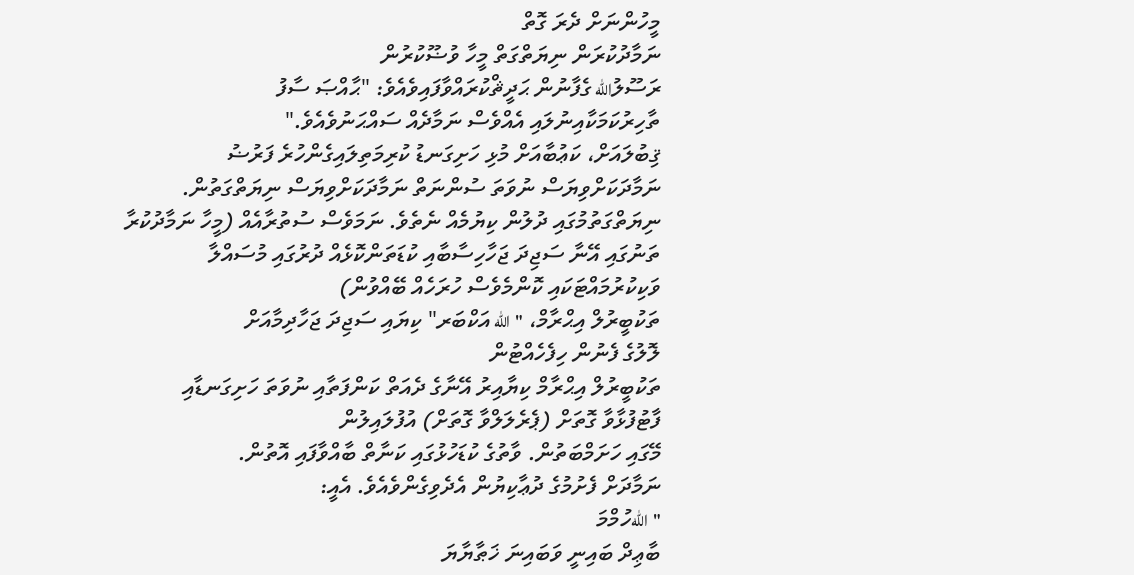މީހުންނަށް ދެރަ ގޮތް
ނަމާދުކުރަން ނިޔަތްގަތް މީހާ ވުޟޫކުރުން
ރަސޫލުالله ގެފާނުން ޙަދީޘްކުރައްވާފައިވެއެވެ: "ޙާއްޞަ ސާފު
ތާހިރުކަމަކާއިނުލައި އެއްވެސް ނަމާދެއް ސައްޙަނުވެއެވެ."
ޤިބުލައަށް، ކަޢުބާއަށް މުޅި ހަށިގަނޑު ކުރިމަތިލައިގެންހުރެ ފަރުޟު
ނަމާދަކަށްވިޔަސް ނުވަތަ ސުންނަތް ނަމާދަކަށްވިޔަސް ނިޔަތްގަތުން.
ނިޔަތްގަތުމުގައި ދުލުން ކިޔުމެއް ނެތެވެ. ނަމަވެސް ސުތުރާއެއް (މީހާ ނަމާދުކުރާ
ތަނުގައި އޭނާ ސަޖިދަ ޖަހާހިސާބާއި ކުޑަތަންކޮޅެއް ދުރުގައި މުސައްލާ
ވަކިކުރުމައްޓަކައި ކޮންމެވެސް ހުރަހެއް ބޭއްވުން)
ތަކުބީރުލް އިޙްރާމް، "الله އަކްބަރ" ކިޔައި ސަޖިދަ ޖަހާދިމާއަށް
ލޮލުގެ ފެނުން ހިފެހެއްޓުން
ތަކުބީރުލް އިޙްރާމް ކިޔާއިރު އޭނާގެ ދެއަތް ކަންފަތާއި ނުވަތަ ހަށިގަނޑާއި
ފާޓުފުޅާވާ ގޮތަށް (ޕެރެލަލްވާ ގޮތަށް) އުފުލައިލުން
މޭގައި ހަށަމްބަތުން. ވާތުގެ ކުޑަހުޅުގައި ކަނާތް ބާއްވާފައި އޮތުން.
ނަމާދަށް ފެށުމުގެ ދުޢާކިޔުން އެދެވިގެންވެއެވެ. އެއީ:
"اللهހުމްމަ
ބާޢިދް ބައިނީ ވަބައިނަ ޚަޠާޔާޔަ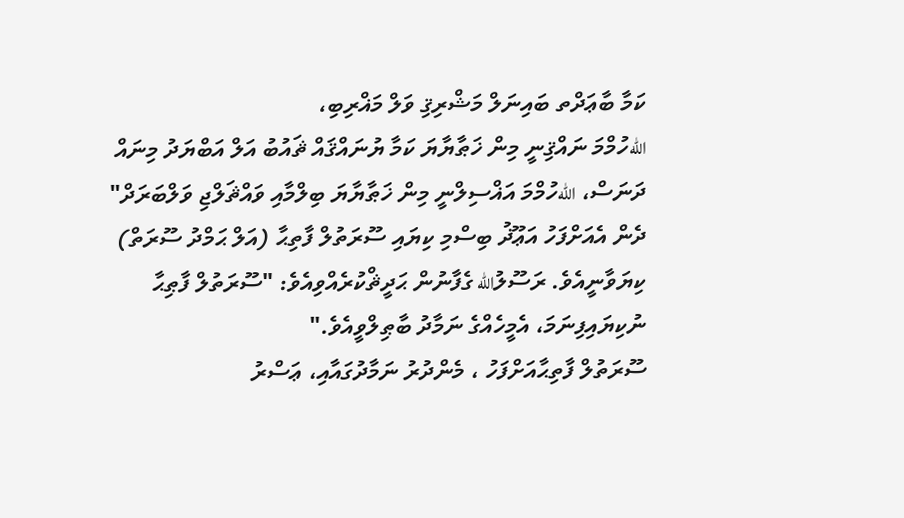ކަމާ ބާޢަދްތ ބައިނަލް މަޝްރިޤި ވަލް މަޣްރިބި،
اللهހުމްމަ ނައްޤިނީ މިން ޚަޠާޔާޔަ ކަމާ ޔުނައްޤައް ޘައުބު އަލް އަބްޔަދު މިނައް
ދަނަސް، اللهހުމްމަ އަޣްސިލްނީ މިން ޚަޠާޔާޔަ ބިލްމާއި ވައްޘަލްޖި ވަލްބަރަދް"
ދެން އެއަށްފަހު އަޢޫޛު ބިސްމި ކިޔައި ސޫރަތުލް ފާތިޙާ (އަލް ޙަމްދު ސޫރަތް)
ކިޔަވާނީއެވެ. ރަސޫލުالله ގެފާނުން ޙަދީޘްކުރެއްވިއެވެ: "ސޫރަތުލް ފާޠިޙާ
ނުކިޔައިފިނަމަ، އެމީހެއްގެ ނަމާދު ބާޠިލްވީއެވެ."
ސޫރަތުލް ފާތިޙާއަށްފަހު ، މެންދުރު ނަމާދުގައާއި، ޢަސްރު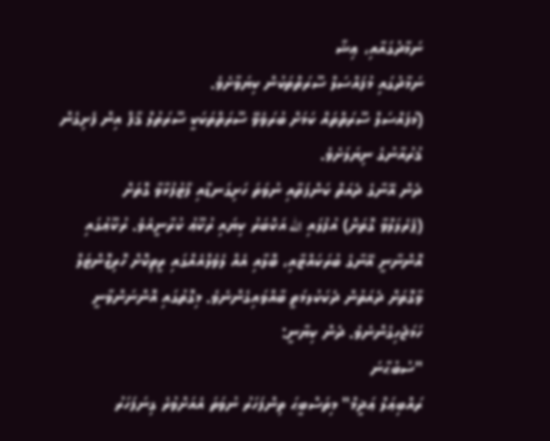ނަމާދުގައާއި، ޢިޝާ
ނަމާދުގައި މުފައްސަލް ސޫރަތްތަކުން ކިޔަވާށެވެ.
(މުފައްސަލް ސޫރަތްތައް ކަމަށް ބުރަވެވޭ ސޫރަތްތަކަކީ ސޫރަތުލް ޤާފް އިން ފެށިގެން
ޤުރުއާނުގެ ނިޔަލަށެވެ.
ދެން އޭނާގެ ދެއަތް ކަންފަތާއި ނުވަތަ ހަށިގަނޑާއި ފާޓުފުޅާވާ ގޮތަށް
(ޕެރެލަލްވާ ގޮތަށް) އުފުލައި الله އަކްބަރު ކިޔައި ރުކޫޢު ކުރާނީއެވެ. ރުކޫޢުގައި
އޮންނާނީ އޭނާގެ ބުރަކައްޓާއި، ބޮލާއި އެއް ލެވެލްއެއްގައި ރީތިކޮށް ހޮރިޒޮންޓަލް
ވާގޮތަށް ދެއަތުން ދެކަކުލމަތީ ބާއްވައިގެންނެވެ. މިގޮތުގައި އޮންނަންވާނީ
ހަމަޖެހިގެންނެވެ. ދެން ކިޔާނީ:
"ސުބުޙާނަ
ރައްބިޢަލް ޢަޛީމް" މިތަސްބީޙަ ތިންފަހަރު ނުވަތަ އެއަށްވުރެ ގިނަފަހަރު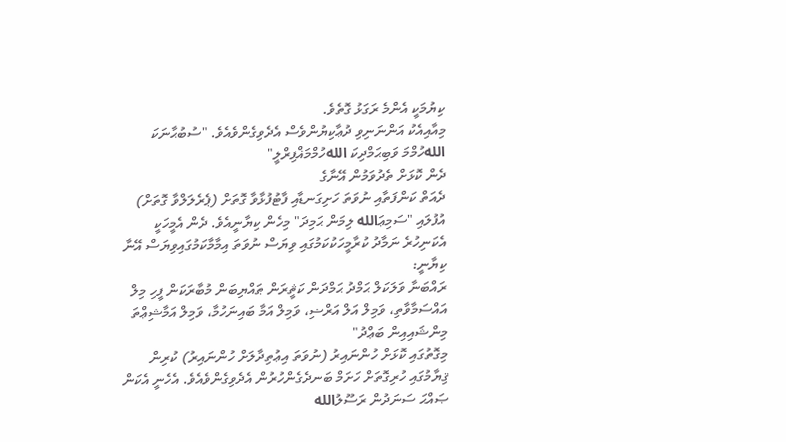ކިޔުމަކީ އެންމެ ރަގަޅު ގޮތެވެ.
މިއާއިއެކު އަންނަނިވި ދުޢާކިޔުންވެސް އެދެވިގެންވެއެވެ. "ސުބުޙާނަކަ
اللهހުމްމަ ވަބިޙަމްދިކަ اللهހުމްމަޣްފިރްލީ"
ދެން ކޮޅަށް ތެދުވަމުން އޭނާގެ
ދެއަތް ކަންފަތާއި ނުވަތަ ހަށިގަނޑާއި ފާޓުފުޅާވާ ގޮތަށް (ޕެރެލަލްވާ ގޮތަށް)
އުފުލައި "ސަމިޢަالله ލިމަން ޙަމިދަ" މިހެން ކިޔާނީއެވެ. ދެން އެމީހަކީ
އެކަނިހުރެ ނަމާދު ކުރާމީހަކުކަމުގައި ވިޔަސް ނުވަތަ އިމާމާކަމުގައިވިޔަސް އޭނާ
ކިޔާނީ:
ރައްބަނާ ވަލަކަލް ޙަމްދު ޙަމްދަން ކަޘީރަން ޠައްޔިބަން މުބާރަކަން ފީހި މިލް
އައްސަމާވާތި، ވަމިލް އަލް އަރްޟި، ވަމިލް އަމާ ބައިނަހުމާ، ވަމިލް އަމާޝިޢްތަ
މިންޝައިއިން ބަޢްދު"
މިގޮތުގައި ކޮޅަށް ހުންނައިރު (ނުވަތަ އިޢުތިދާލަށް ހުންނައިރު) ކުރިން
ޤިޔާމުގައި ހުރިގޮތަށް ހަށަމް ބަނދެގެންހުރުން އެދެވިގެންވެއެވެ. އެހެނީ އެކަން
ޞައްޙަ ސަނަދުން ރަސޫލުالله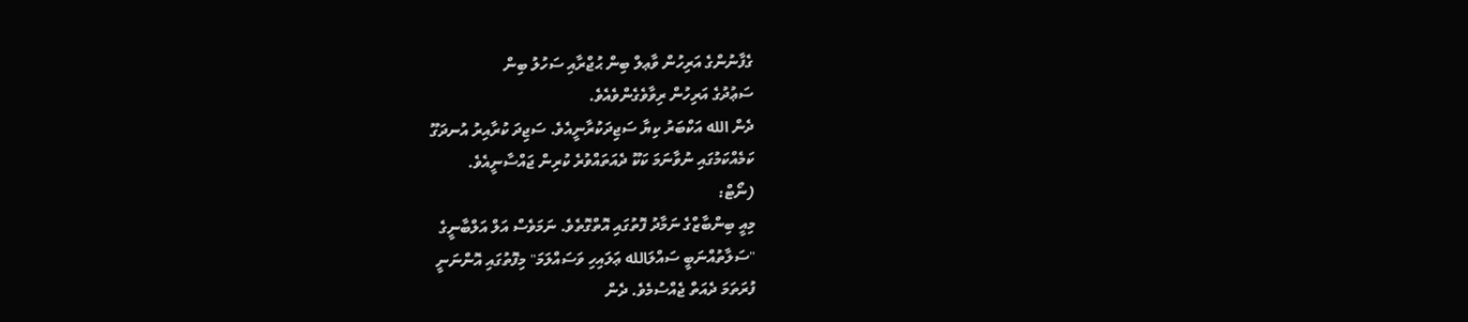ގެފާނުންގެ އަރިހުން ވާޢލް ބިން ޙުޖްރާއި ސަހުލު ބިން
ސަޢުދުގެ އަރިހުން ރިވާވެގެންވެއެވެ.
ދެން الله އަކްބަރު ކިޔާ ސަޖިދަކުރާނީއެވެ. ސަޖިދަ ކުރާއިރު އުނދަގޫ
ކަމެއްކަމުގައި ނުވާނަމަ ކަކޫ ދެއަތައްވުރެ ކުރިން ޖައްސާނީއެވެ.
(ނޯޓް:
މިއީ ބިންބާޒްގެ ނަމާދު ފޮތުގައި އޮތްގޮތެވެ. ނަމަވެސް އަލް އަލްބާނީގެ
"ސަލާތުއްނަބީ ސައްލަالله ޢަލައިހި ވަސައްލަމަ" މިފޮތުގައި އޮންނަނީ
ފުރަތަމަ ދެއަތް ޖެއްސުމެވެ. ދެން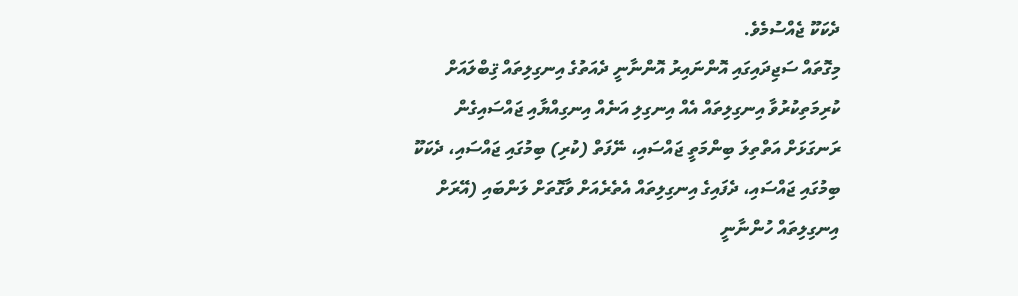ދެކަކޫ ޖެއްސުމެވެ.
މިގޮތައް ސަޖިދައިގައި އޮންނައިރު އޮންނާނީ ދެއަތުގެ އިނގިލިތައް ޤިބްލައަށް
ކުރިމަތިކުރުވާ އިނގިލިތައް އެއް އިނގިލި އަނެއް އިނގިއްޔާއި ޖައްސައިގެން
ރަނގަޅަށް އަތްތިލަ ބިންމަތީ ޖައްސައި، ނޭފަތް (ކުރި) ބިމުގައި ޖައްސައި، ދެކަކޫ
ބިމުގައި ޖައްސައި، ދެފައިގެ އިނގިލިތައް އެތެރެއަށް ވާގޮތަށް ލަންބައި (އޭރަށް
އިނގިލިތައް ހުންނާނީ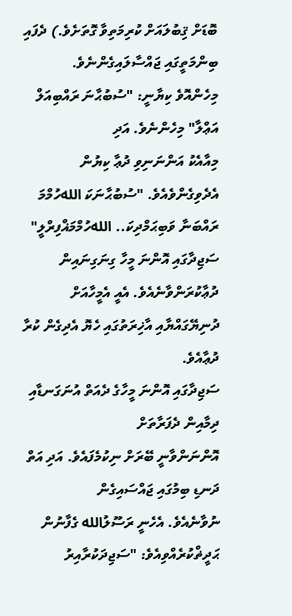ބޮޑަށް ޤިބުލައަށް ކުރިމަތިވާ ގޮތަށެވެ.) ދެފައި
ބިންމަތީގައި ޖައްސާލައިގެންނެވެ.
މިހެންއޮވެ ކިޔާނީ: "ސުބުޙާނަ ރައްބިއަލް އަޢްލާ" މިހެންނެވެ. އަދި
މިއާއެކު އަންނަނިވި ދުޢާ ކިޔުން އެދެވިގެންވެއެވެ. "ސުބުޙާނަކަ اللهހުމްމަ
ރައްބަނާ ވަބިޙަމްދިކަ.. اللهހުމްމަޣްފިރްލީ"
ސަޖިދާގައި އޮންނަ މީހާ ގިނަގިނައިން ދުޢާކުރަންވާނެއެވެ. އެއީ އެމީހާއަށް
ދުނިޔޭގައްޔާއި އާޚިރަތުގައި ހެޔޮ އެދިގެން ކުރާ ދުޢާއެވެ.
ސަޖިދާގައި އޮންނަ މީހާގެ ދެއަތް އުނަގަނޑާއި ދިމާއިން ދެފަރާތަށް
އޮންނަންވާނީ ބޭރަށް ނިކުމެފައެވެ. އަދި އަތް ދަނޑި ބިމުގައި ޖައްސައިގެން
ނުވާނެއެވެ. އެހެނީ ރަސޫލުالله ގެފާނުން ޙަދީޡްކުރެއްވިއެވެ: "ސަޖިދަކުރާއިރު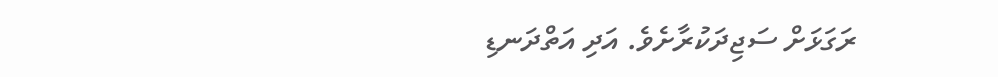ރަގަޅަށް ސަޖިދަކުރާށެވެ. އަދި އަތްދަނޑި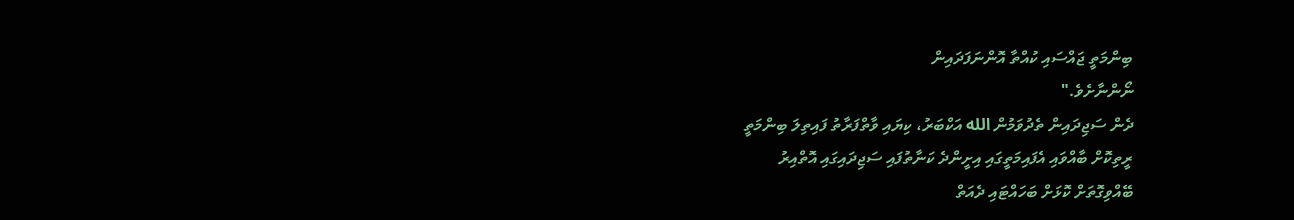ބިންމަތީ ޖައްސައި ކުއްތާ އޮންނަފަދައިން
ނޯންނާށެވެ."
ދެން ސަޖިދައިން ތެދުވަމުން الله އަކްބަރު، ކިޔައި ވާތްފަރާތު ފައިތިލަ ބިންމަތީ
ރީތިކޮށް ބާއްވައި އެފައިމަތީގައި އިށީންދެ ކަނާތުފައި ސަޖިދައިގައި އޮތްއިރު
ބޭއްވިގޮތަށް ކޮޅަށް ބަހައްޓައި ދެއަތް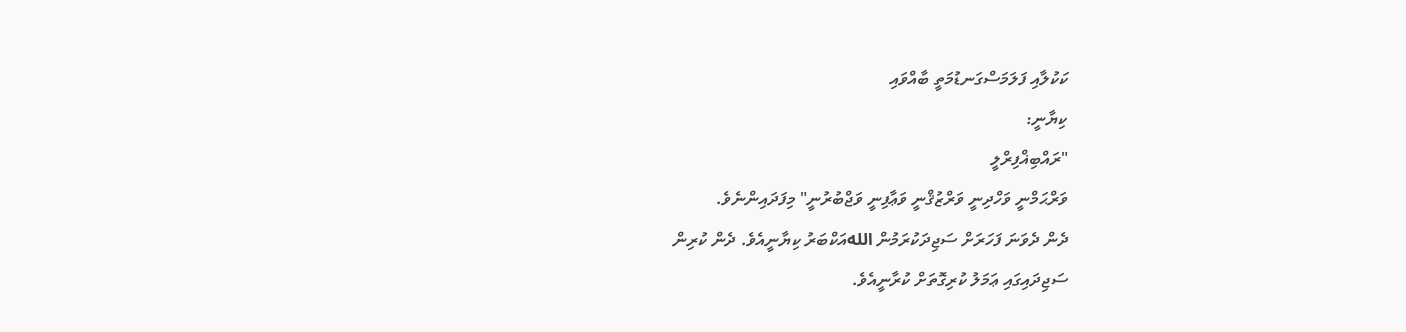ކަކުލާއި ފަލަމަސްގަނޑުމަތީ ބާއްވައި
ކިޔާނީ:
"ރައްބިޣްފިރްލީ
ވަރްޙަމްނީ ވަހްދިނީ ވަރްޒުޤްނީ ވަޢާފިނީ ވަޖްބުރުނީ" މިފަދައިންނެވެ.
ދެން ދެވަނަ ފަހަރަށް ސަޖިދަކުރަމުން اللهއަކްބަރު ކިޔާނީއެވެ. ދެން ކުރިން
ސަޖިދައިގައި ޢަމަލު ކުރިގޮތަށް ކުރާނީއެވެ.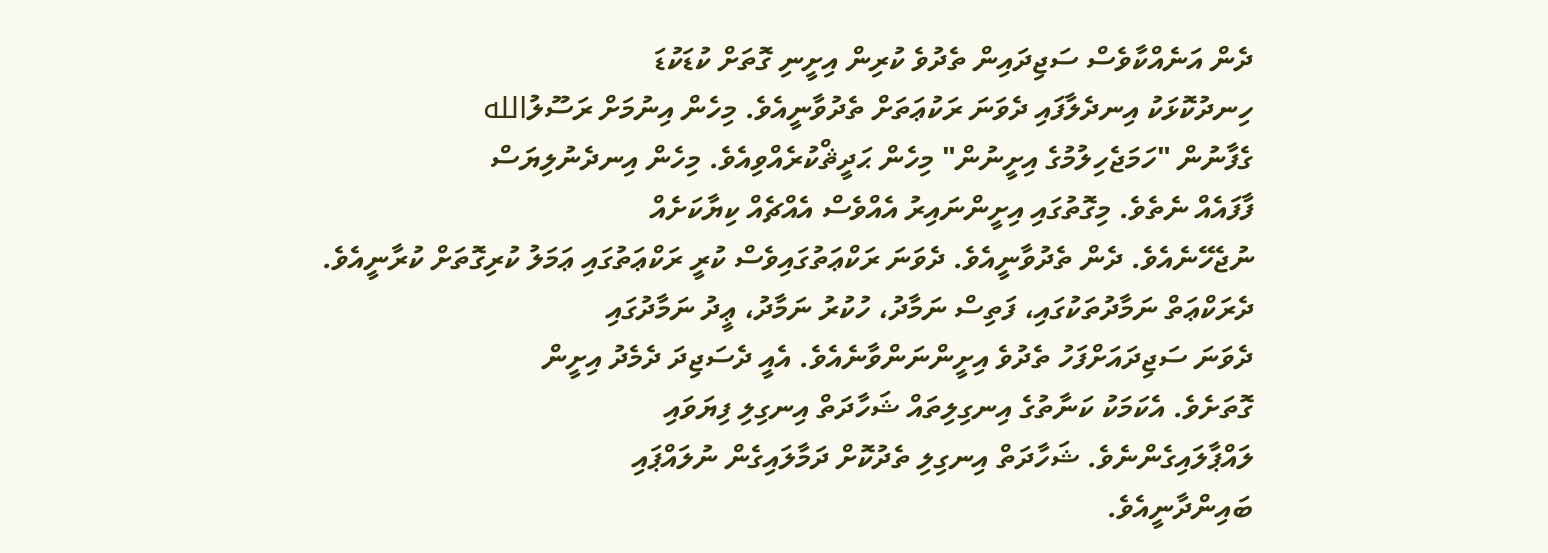ދެން އަނެއްކާވެސް ސަޖިދައިން ތެދުވެ ކުރިން އިށީނި ގޮތަށް ކުޑަކުޑަ
ހިނދުކޮޅަކު އިނދެލާފައި ދެވަނަ ރަކުޢަތަށް ތެދުވާނީއެވެ. މިހެން އިނުމަށް ރަސޫލުالله
ގެފާނުން "ހަމަޖެހިލުމުގެ އިށީނުން" މިހެން ޙަދީޘްކުރެއްވިއެވެ. މިހެން އިނދެނުލިޔަސް
ފާފައެއް ނެތެވެ. މިގޮތުގައި އިށީންނައިރު އެއްވެސް އެއްޗެއް ކިޔާކަށެއް
ނުޖެހޭނެއެވެ. ދެން ތެދުވާނީއެވެ. ދެވަނަ ރަކްޢަތުގައިވެސް ކުރީ ރަކްޢަތުގައި ޢަމަލު ކުރިގޮތަށް ކުރާނީއެވެ.
ދެރަކްޢަތް ނަމާދުތަކުގައި، ފަތިސް ނަމާދު، ހުކުރު ނަމާދު، ޢީދު ނަމާދުގައި
ދެވަނަ ސަޖިދައަށްފަހު ތެދުވެ އިށީންނަންވާނެއެވެ. އެއީ ދެސަޖިދަ ދެމެދު އިށީން
ގޮތަށެވެ. އެކަމަކު ކަނާތުގެ އިނގިލިތައް ޝަހާދަތް އިނގިލި ފިޔަވައި
ލައްޕާލައިގެންނެވެ. ޝަހާދަތް އިނގިލި ތެދުކޮށް ދަމާލައިގެން ނުލައްޕައި
ބައިންދާނީއެވެ.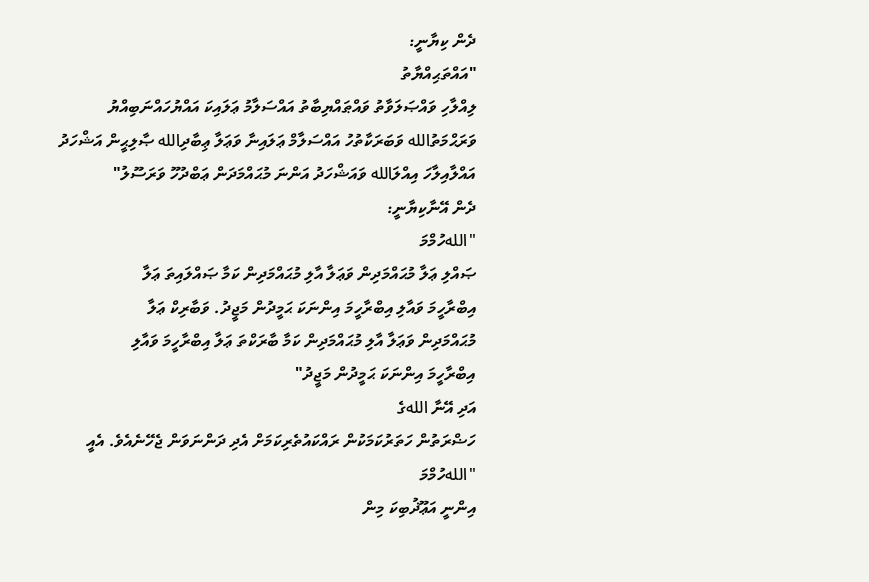ދެން ކިޔާނީ:
"އައްތަޙިއްޔާތު
ލިއްލާހި ވައްޞަލަވާތު ވައްޠައްޔިބާތު އައްސަލާމު ޢަލައިކަ އައްޔުހައްނަބިއްޔު
ވަރަޙްމަތުالله ވަބަރަކާތުހު އައްސަލާމް ޢަލައިނާ ވަޢަލާ ޢިބާދިالله ޞާލިޙީން އަޝްހަދު
އައްލާއިލާހަ އިއްލަالله ވައަޝްހަދު އަންނަ މުޙައްމަދަން ޢަބްދުހޫ ވަރަސޫލު"
ދެން އޭނާކިޔާނީ:
"اللهހުމްމަ
ޞައްލި ޢަލާ މުޙައްމަދިން ވަޢަލާ އާލި މުޙައްމަދިން ކަމާ ޞައްލައިތަ ޢަލާ
އިބްރާހީމަ ވައާލި އިބްރާހީމަ އިންނަކަ ޙަމީދުން މަޖީދު. ވަބާރިކް ޢަލާ
މުޙައްމަދިން ވަޢަލާ އާލި މުޙައްމަދިން ކަމާ ބާރަކްތަ ޢަލާ އިބްރާހީމަ ވައާލި
އިބްރާހީމަ އިންނަކަ ޙަމީދުން މަޖީދު"
އަދި އޭނާ اللهގެ
ހަޟްރަތުން ހަތަރުކަމަކުން ރައްކައުތެރިކަމަށް އެދި ދަންނަވަން ޖެހޭނެއެވެ. އެއީ
"اللهހުމްމަ
އިންނީ އަޢޫޛުބިކަ މިން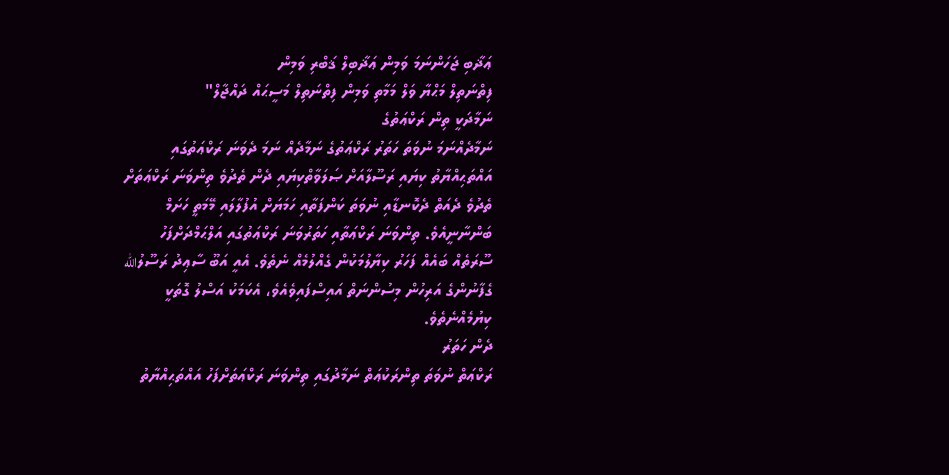ޢަޛާބި ޖަހަންނަމަ ވަމިން ޢަޛާބިލް ޤަބްރި ވަމިން
ފިތްނަތިލް މަޙްޔާ ވަލް މަމާތި ވަމިން ފިތްނަތިލް މަސީޙައް ދައްޖާލް"
ނަމާދަކީ ތިން ރަކްޢަތުގެ
ނަމާދެއްނަމަ ނުވަތަ ހަތަރު ރަކްޢަތުގެ ނަމާދެއް ނަމަ ދެވަނަ ރަކްޢަތުގައި
އައްތަޙިއްޔާތު ކިޔައި ރަސޫލާއަށް ޞަލަވާތްކިޔައި ދެން ތެދުވެ ތިންވަނަ ރަކްޢަތަށް
ތެދުވެ ދެއަތް ދެކޮނޑާއި ނުވަތަ ކަންފަތާއި ހަމަޔަށް އުފުލާލައި މޭމަތީ ހަށަމް
ބަންނާނީއެވެ. ތިންވަނަ ރަކްޢަތާއި ހަތަރުވަނަ ރަކްޢަތުގައި އަލްޙަމްދަށްފަހު
ސޫރަތެއް ބައެއް ފަހަރު ކިޔާލުމަކުން ގެއްލުމެއް ނެތެވެ. އެއީ އަބޫ ސާޢިދު ރަސޫލުالله
ގެފާނުންގެ އަރިހުން މިސުންނަތް އައިސްފައިވެއެވެ، އެކަމަކު އަސްލު ގޮތަކީ
ކިޔުމެއްނެތެވެ.
ދެން ހަތަރު
ރަކްޢަތް ނުވަތަ ތިންރަކުޢަތް ނަމާދުގައި ތިންވަނަ ރަކްޢަތަށްފަހު އައްތަޙިއްޔާތު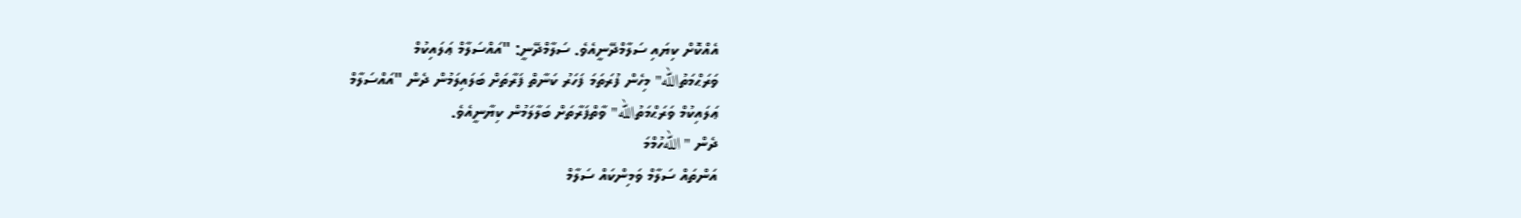އެއްކޮށް ކިޔައި ސަލާމްދޭނީއެވެ. ސަލާމްދޭނީ: "އައްސަލާމް ޢަލައިކުމް
ވަރަޙްމަތުالله" މިހެން ފުރަތަމަ ފަހަރު ކަނާތް ފަރާތަށް ބަލައިލަމުން ދެން "އައްސަލާމް
ޢަލައިކުމް ވަރަޙްމަތުالله" ވާތްފަރާތަށް ބަލާލަމުން ކިޔާނީއެވެ.
ދެން "اللهހުމްމަ
އަންތައް ސަލާމް ވަމިންކައް ސަލާމް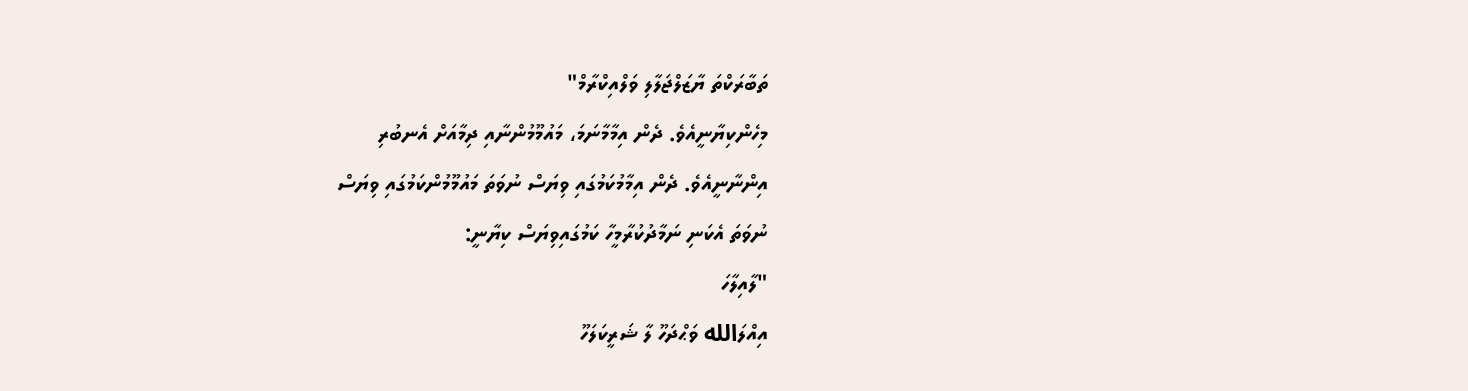ތަބާރަކްތަ ޔާޒަލްޖަލާލި ވަލްއިކްރާމް"
މިހެންކިޔާނީއެވެ. ދެން އިމާމާނަމަ، މައުމޫމުންނާއި ދިމާއަށް އެނބުރި
އިންނާނީއެވެ. ދެން އިމާމުކަމުގައި ވިޔަސް ނުވަތަ މައުމޫމުންކަމުގައި ވިޔަސް
ނުވަތަ އެކަނި ނަމާދުކުރާމީހާ ކަމުގައިވިޔަސް ކިޔާނީ:
"ލާއިލާހަ
އިއްލަالله ވަޙްދަހޫ ލާ ޝަރީކަލަހޫ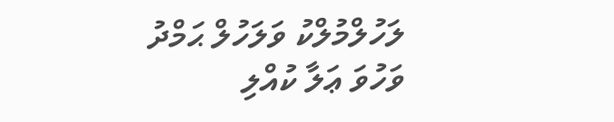ލަހުލްމުލްކު ވަލަހުލް ޙަމްދު ވަހުވަ ޢަލާ ކުއްލި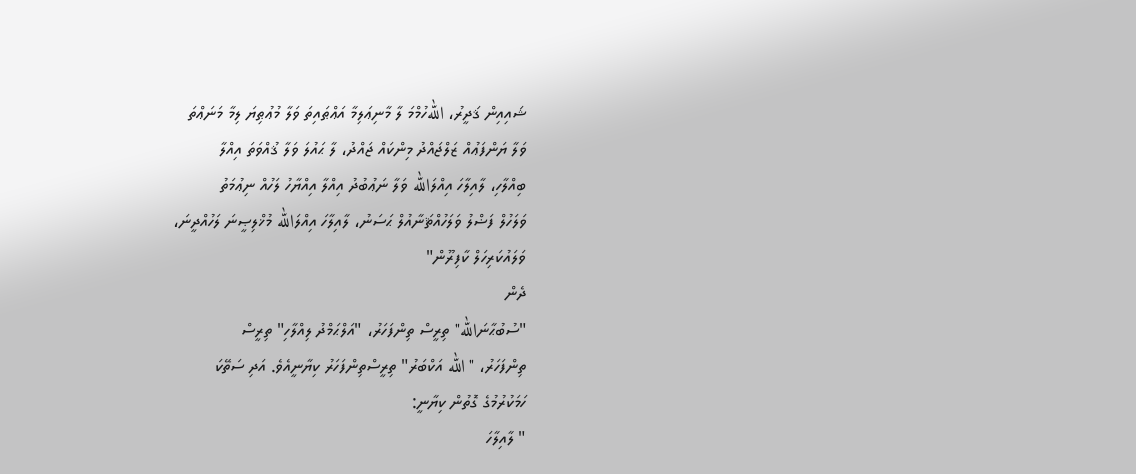ޝައިއިން ޤަދީރު، اللهހުމްމަ ލާ މާނިޢަލިމާ އަޢްޠައިތަ ވަލާ މުޢުޠިޔަ ލިމާ މަނަޢްތަ
ވަލާ ޔަންފަޢުއް ޒަލްޖައްދު މިންކައް ޖައްދު، ލާ ޙައުލަ ވަލާ ޤުއްވަތަ އިއްލާ
ބިއްލާހި، ލާއިލާހަ އިއްލަالله ވަލާ ނަޢުބުދު އިއްލާ އިއްޔާހު ލަހުއް ނިޢުމަތު
ވަލަހުލް ފަޟްލު ވަލަހުއްޘަނާއުލް ޙަސަނު، ލާއިލާހަ އިއްލަالله މުޚްލިޞީނަ ލަހުއްދީނަ،
ވަލައުކަރިހަލް ކާފިރޫން"
ދެން
"ސުބުޙާނަالله" ތިރީސް ތިންފަހަރު، "އަލްޙަމްދު ލިއްލާހި" ތިރީސް
ތިންފަހަރު، "الله އަކްބަރު" ތިރީސްތިންފަހަރު ކިޔާނީއެވެ. އަދި ސަތޭކަ
ހަމަކުރުމުގެ ގޮތުން ކިޔާނީ:
" ލާއިލާހަ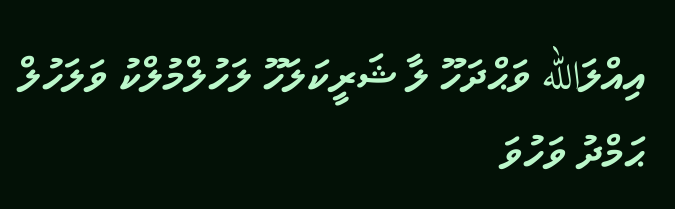އިއްލަالله ވަޙްދަހޫ ލާ ޝަރީކަލަހޫ ލަހުލްމުލްކު ވަލަހުލް ޙަމްދު ވަހުވަ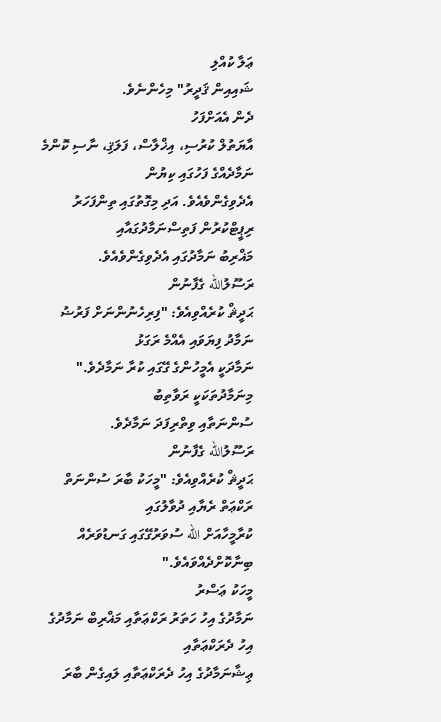ޢަލާ ކުއްލި
ޝައިއިން ޤަދީރު" މިހެންނެވެ.
ދެން އެއަށްފަހު
އާޔަތުލް ކުރުސި، އިޚްލާސް، ފަލަޤި، ނާސި ކޮންމެ ނަމާދެއްގެ ފަހުގައި ކިޔުން
އެދެވިގެންވެއެވެ. އަދި މިގޮތުގައި ތިންފަހަރު ރިޕީޓްކުރުން ފަތިސްނަމާދުގައާއި
މަޣްރިބު ނަމާދުގައި އެދެވިގެންވެއެވެ.
ރަސޫލުالله ގެފާނުން
ޙަދީޘް ކުރެއްވިއެވެ: "ފިރިހެނުންނަށް ފަރުޟު ނަމާދު ފިޔަވައި އެއްމެ ރަގަޅު
ނަމާދަކީ އެމީހުންގެ ގޭގައި ކުރާ ނަމާދެވެ." މިނަމާދުތަކަކީ ރަވާތިބު
ސުންނަތާއި ވިތްރިފަދަ ނަމާދެވެ.
ރަސޫލުالله ގެފާނުން
ޙަދީޘް ކުރެއްވިއެވެ: "މީހަކު ބާރަ ސުންނަތް ރަކްޢަތް ރެޔާއި ދުވާލުގައި
ކުރާމީހާއަށް الله ސުވަރުގޭގައި ގަނޑުވަރެއް ބިނާކޮށްދެއްވައެވެ."
މީހަކު ޢަސްރު
ނަމާދުގެ އިހު ހަތަރު ރަކްޢަތާއި މަޣްރިބް ނަމާދުގެ އިހު ދެރަކްޢަތާއި
ޢިޝާނަމާދުގެ އިހު ދެރަކްޢަތާއި ލައިގެން ބާރަ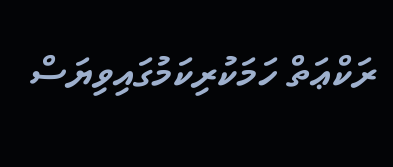ރަކްޢަތް ހަމަކުރިކަމުގައިވިޔަސް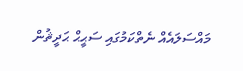މައްސަލައެއް ނެތްކަމުގައި ސަޙީޙް ޙަދީޘުން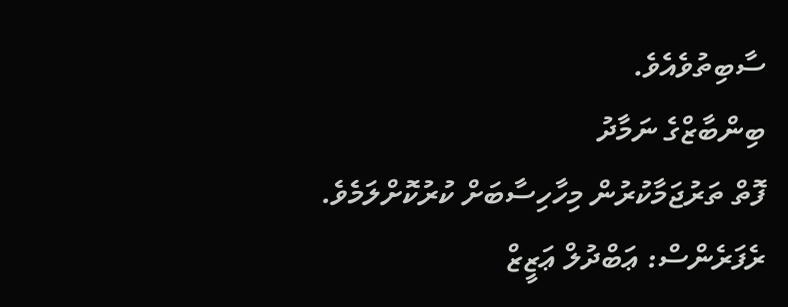ސާބިތުވެއެވެ.
ބިންބާޒްގެ ނަމާދު
ފޮތް ތަރުޖަމާކުރުން މިހާހިސާބަށް ކުރުކޮށްލަމެވެ.
ރެފަރެންސް: ޢަބްދުލް ޢަޒީޒް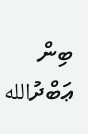ބިން ޢަބްދުالله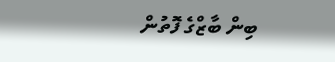ބިން ބާޒްގެ ފޮތުން